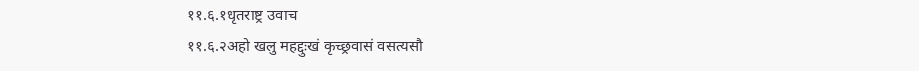११.६.१धृतराष्ट्र उवाच
११.६.२अहो खलु महद्दुःखं कृच्छ्रवासं वसत्यसौ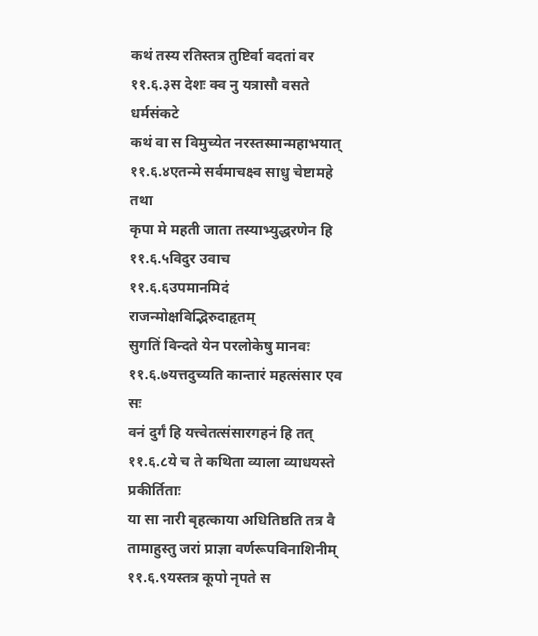कथं तस्य रतिस्तत्र तुष्टिर्वा वदतां वर
११.६.३स देशः क्व नु यत्रासौ वसते धर्मसंकटे
कथं वा स विमुच्येत नरस्तस्मान्महाभयात्
११.६.४एतन्मे सर्वमाचक्ष्व साधु चेष्टामहे तथा
कृपा मे महती जाता तस्याभ्युद्धरणेन हि
११.६.५विदुर उवाच
११.६.६उपमानमिदं राजन्मोक्षविद्भिरुदाहृतम्
सुगतिं विन्दते येन परलोकेषु मानवः
११.६.७यत्तदुच्यति कान्तारं महत्संसार एव सः
वनं दुर्गं हि यत्त्वेतत्संसारगहनं हि तत्
११.६.८ये च ते कथिता व्याला व्याधयस्ते प्रकीर्तिताः
या सा नारी बृहत्काया अधितिष्ठति तत्र वै
तामाहुस्तु जरां प्राज्ञा वर्णरूपविनाशिनीम्
११.६.९यस्तत्र कूपो नृपते स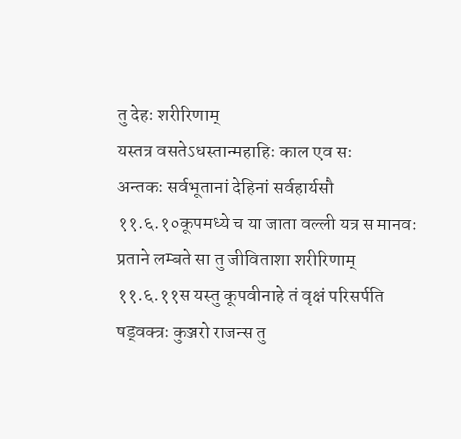तु देहः शरीरिणाम्
यस्तत्र वसतेऽधस्तान्महाहिः काल एव सः
अन्तकः सर्वभूतानां देहिनां सर्वहार्यसौ
११.६.१०कूपमध्ये च या जाता वल्ली यत्र स मानवः
प्रताने लम्बते सा तु जीविताशा शरीरिणाम्
११.६.११स यस्तु कूपवीनाहे तं वृक्षं परिसर्पति
षड्वक्त्रः कुञ्जरो राजन्स तु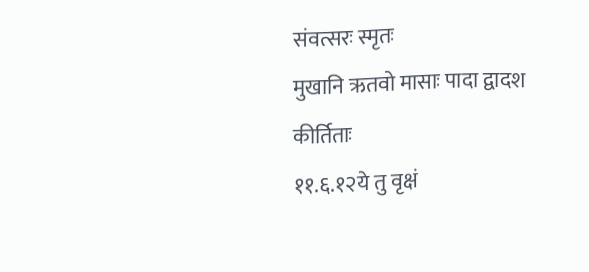संवत्सरः स्मृतः
मुखानि ऋतवो मासाः पादा द्वादश कीर्तिताः
११.६.१२ये तु वृक्षं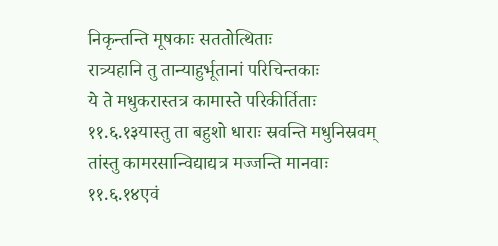निकृन्तन्ति मूषकाः सततोत्थिताः
रात्र्यहानि तु तान्याहुर्भूतानां परिचिन्तकाः
ये ते मधुकरास्तत्र कामास्ते परिकीर्तिताः
११.६.१३यास्तु ता बहुशो धाराः स्रवन्ति मधुनिस्रवम्
तांस्तु कामरसान्विद्याद्यत्र मज्जन्ति मानवाः
११.६.१४एवं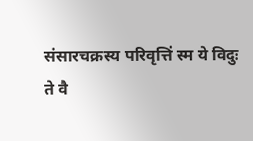संसारचक्रस्य परिवृत्तिं स्म ये विदुः
ते वै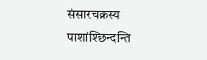संसारचक्रस्य पाशांश्छिन्दन्ति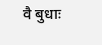वै बुधाः